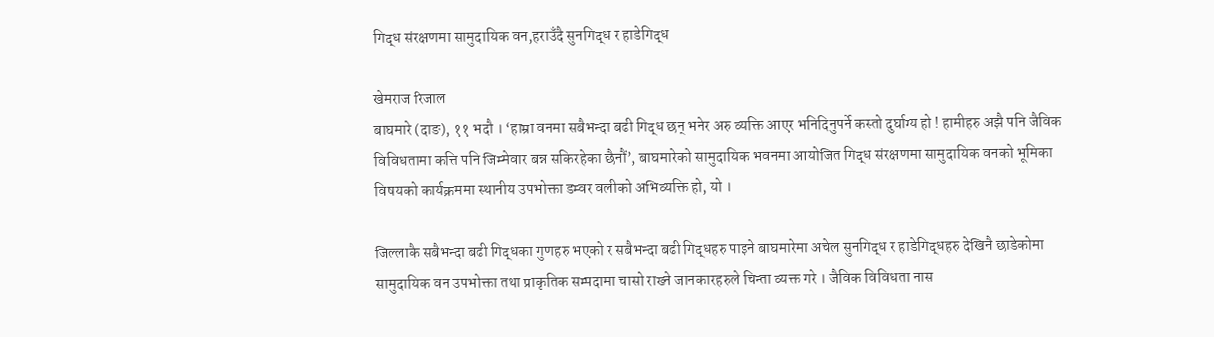गिद्ध संरक्षणमा सामुदायिक वन,हराउँदै सुनगिद्ध र हाडेगिद्ध

खेमराज रिजाल
बाघमारे (दाङ), ११ भदौ । ‘हाम्रा वनमा सबैभन्दा बढी गिद्ध छन् भनेर अरु व्यक्ति आएर भनिदिनुपर्ने कस्तो दुर्घाग्य हो ! हामीहरु अझै पनि जैविक विविधतामा कत्ति पनि जिम्मेवार बन्न सकिरहेका छैनौं’, बाघमारेको सामुदायिक भवनमा आयोजित गिद्ध संरक्षणमा सामुदायिक वनको भूमिका विषयको कार्यक्रममा स्थानीय उपभोक्ता डम्वर वलीको अभिव्यक्ति हो, यो ।

जिल्लाकै सबैभन्दा बढी गिद्धका गुणहरु भएको र सबैभन्दा बढी गिद्धहरु पाइने बाघमारेमा अचेल सुनगिद्ध र हाडेगिद्धहरु देखिनै छाडेकोमा सामुदायिक वन उपभोक्ता तथा प्राकृतिक सम्पदामा चासो राख्ने जानकारहरुले चिन्ता व्यक्त गरे । जैविक विविधता नास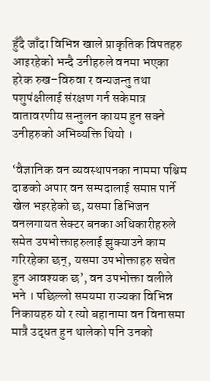हुँदै जाँदा विभिन्न खाले प्राकृतिक विपतहरु आइरहेको भन्दै उनीहरुले वनमा भएका हरेक रुख–विरुवा र वन्यजन्तु तथा पशुपंक्षीलाई संरक्षण गर्न सकेमात्र वातावरणीय सन्तुलन कायम हुन सक्ने उनीहरुको अभिव्यक्ति थियो ।

‘वैज्ञानिक वन व्यवस्थापनका नाममा पश्चिम दाङको अपार वन सम्पदालाई समाप्त पार्ने खेल भइरहेको छ, यसमा डिभिजन वनलगायत सेक्टर बनका अधिकारीहरुले समेत उपभोक्ताहरुलाई झुक्याउने काम गरिरहेका छन्, यसमा उपभोक्ताहरु सचेत हुन आवश्यक छ’, वन उपभोक्ता वलीले भने । पछिल्लो समयमा राज्यका विभिन्न निकायहरु यो र त्यो बहानामा वन विनासमा मात्रै उद्धत हुन थालेको पनि उनको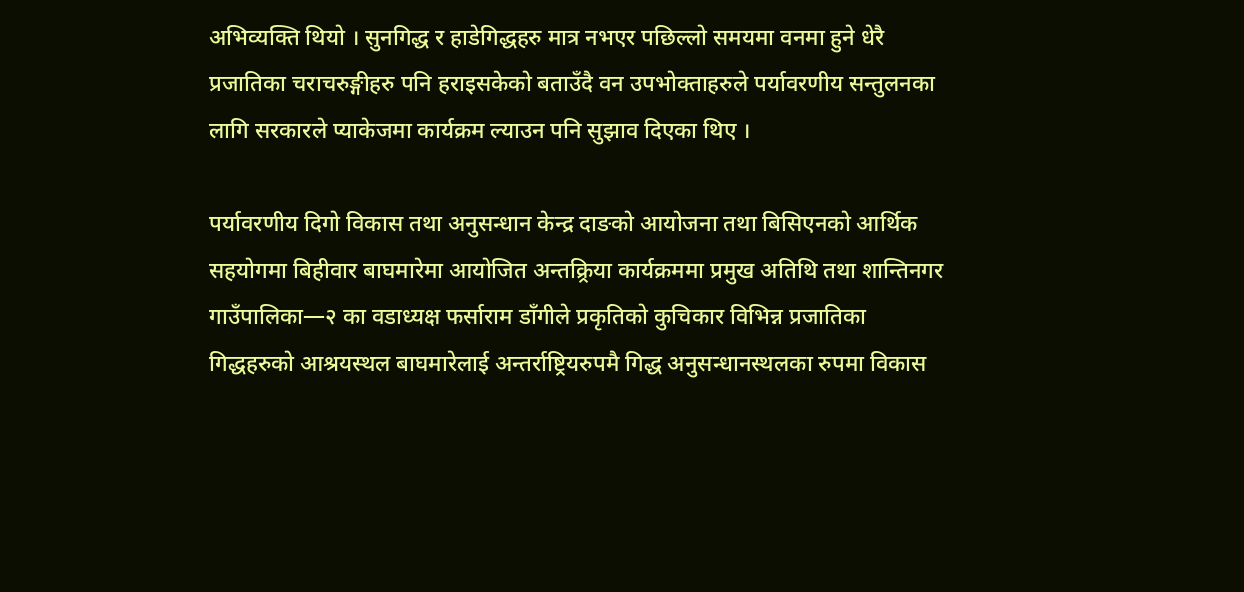अभिव्यक्ति थियो । सुनगिद्ध र हाडेगिद्धहरु मात्र नभएर पछिल्लो समयमा वनमा हुने धेरै प्रजातिका चराचरुङ्गीहरु पनि हराइसकेको बताउँदै वन उपभोक्ताहरुले पर्यावरणीय सन्तुलनका लागि सरकारले प्याकेजमा कार्यक्रम ल्याउन पनि सुझाव दिएका थिए ।

पर्यावरणीय दिगो विकास तथा अनुसन्धान केन्द्र दाङको आयोजना तथा बिसिएनको आर्थिक सहयोगमा बिहीवार बाघमारेमा आयोजित अन्तक्र्रिया कार्यक्रममा प्रमुख अतिथि तथा शान्तिनगर गाउँपालिका—२ का वडाध्यक्ष फर्साराम डाँगीले प्रकृतिको कुचिकार विभिन्न प्रजातिका गिद्धहरुको आश्रयस्थल बाघमारेलाई अन्तर्राष्ट्रियरुपमै गिद्ध अनुसन्धानस्थलका रुपमा विकास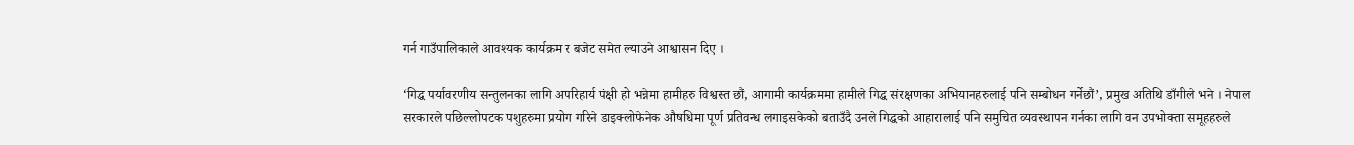गर्न गाउँपालिकाले आवश्यक कार्यक्रम र बजेट समेत ल्याउने आश्वासन दिए ।

‘गिद्ध पर्यावरणीय सन्तुलनका लागि अपरिहार्य पंक्षी हो भन्नेमा हामीहरु विश्वस्त छौं, आगामी कार्यक्रममा हामीले गिद्ध संरक्षणका अभियानहरुलाई पनि सम्बोधन गर्नेछौं’, प्रमुख अतिथि डाँगीले भने । नेपाल सरकारले पछिल्लोपटक पशुहरुमा प्रयोग गरिने डाइक्लोफेनेक औषधिमा पूर्ण प्रतिवन्ध लगाइसकेको बताउँदै उनले गिद्धको आहारालाई पनि समुचित व्यवस्थापन गर्नका लागि वन उपभोक्ता समूहहरुले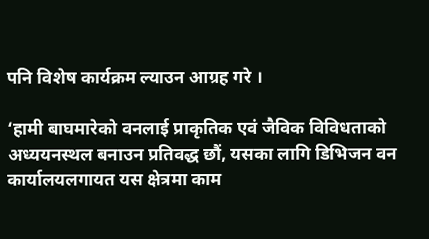पनि विशेष कार्यक्रम ल्याउन आग्रह गरे ।

‘हामी बाघमारेको वनलाई प्राकृतिक एवं जैविक विविधताको अध्ययनस्थल बनाउन प्रतिवद्ध छौं, यसका लागि डिभिजन वन कार्यालयलगायत यस क्षेत्रमा काम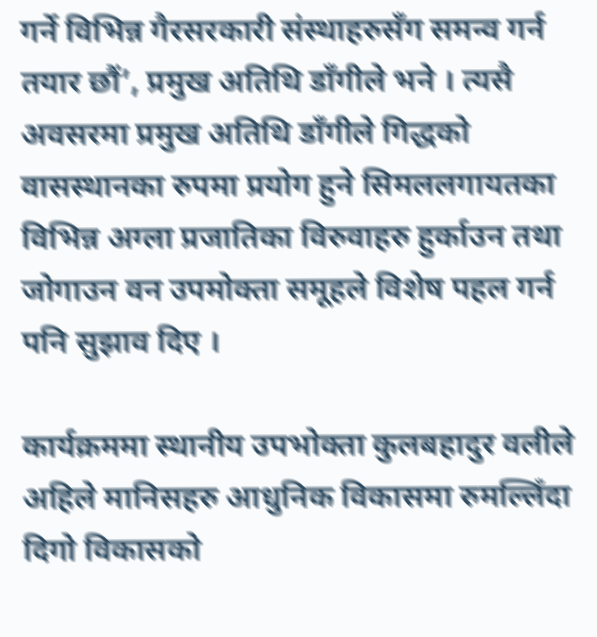गर्ने विभिन्न गैरसरकारी संस्थाहरुसँग समन्व गर्न तयार छौं’, प्रमुख अतिथि डाँगीले भने । त्यसै अवसरमा प्रमुख अतिथि डाँगीले गिद्धको वासस्थानका रुपमा प्रयोग हुने सिमललगायतका विभिन्न अग्ला प्रजातिका विरुवाहरु हुर्काउन तथा जोगाउन वन उपमोक्ता समूहले विशेष पहल गर्न पनि सुझाव दिए ।

कार्यक्रममा स्थानीय उपभोक्ता कुलबहादुर वलीले अहिले मानिसहरु आधुनिक विकासमा रुमल्लिँदा दिगो विकासको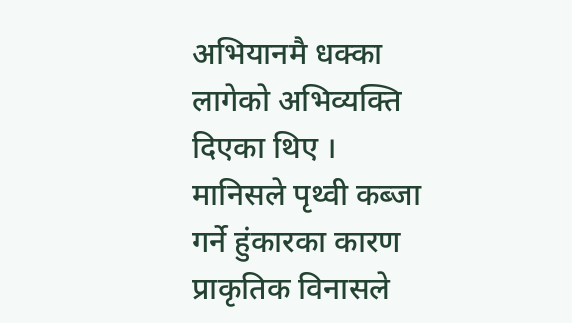अभियानमै धक्का लागेको अभिव्यक्ति दिएका थिए । मानिसले पृथ्वी कब्जा गर्ने हुंकारका कारण प्राकृतिक विनासले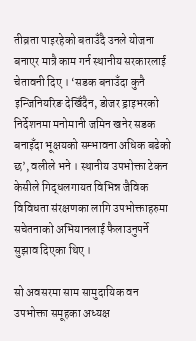तीव्रता पाइरहेको बताउँदै उनले योजना बनाएर मात्रै काम गर्न स्थानीय सरकारलाई चेतावनी दिए । ‘सडक बनाउँदा कुनै इन्जिनियरिङ देखिँदैन, डोजर ड्राइभरको निर्देशनमा मनोमानी जमिन खनेर सडक बनाइँदा भूक्षयको सम्भावना अधिक बढेको छ’, वलीले भने । स्थानीय उपभोक्ता टेकन केसीले गिद्धलगायत विभिन्न जैविक विविधता संरक्षणका लागि उपभोक्ताहरुमा सचेतनाको अभियानलाई फैलाउनुपर्ने सुझाव दिएका थिए ।

सो अवसरमा साम सामुदायिक वन उपभोक्ता समूहका अध्यक्ष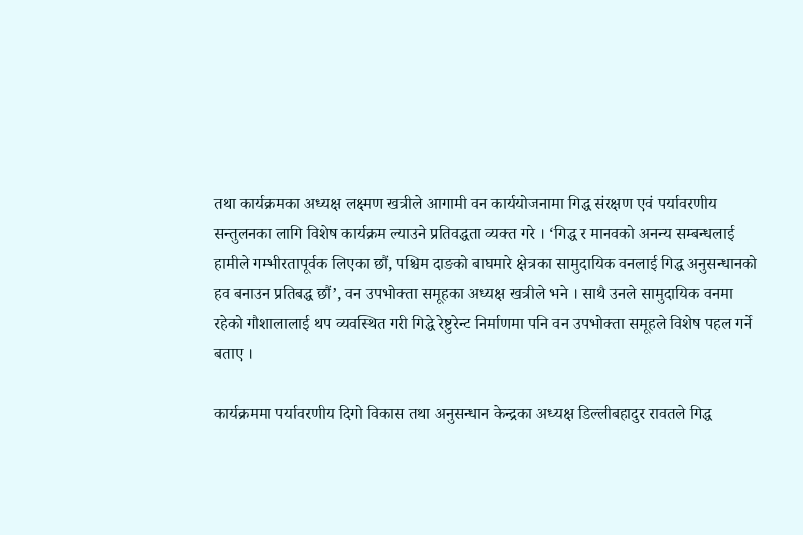तथा कार्यक्रमका अध्यक्ष लक्ष्मण खत्रीले आगामी वन कार्ययोजनामा गिद्ध संरक्षण एवं पर्यावरणीय सन्तुलनका लागि विशेष कार्यक्रम ल्याउने प्रतिवद्धता व्यक्त गरे । ‘गिद्ध र मानवको अनन्य सम्बन्धलाई हामीले गम्भीरतापूर्वक लिएका छौं, पश्चिम दाङको बाघमारे क्षेत्रका सामुदायिक वनलाई गिद्ध अनुसन्धानको हव बनाउन प्रतिबद्ध छौं’, वन उपभोक्ता समूहका अध्यक्ष खत्रीले भने । साथै उनले सामुदायिक वनमा रहेको गौशालालाई थप व्यवस्थित गरी गिद्धे रेष्टुरेन्ट निर्माणमा पनि वन उपभोक्ता समूहले विशेष पहल गर्ने बताए ।

कार्यक्रममा पर्यावरणीय दिगो विकास तथा अनुसन्धान केन्द्रका अध्यक्ष डिल्लीबहादुर रावतले गिद्ध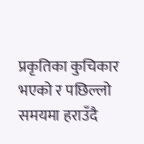प्रकृतिका कुचिकार भएको र पछिल्लो समयमा हराउँदै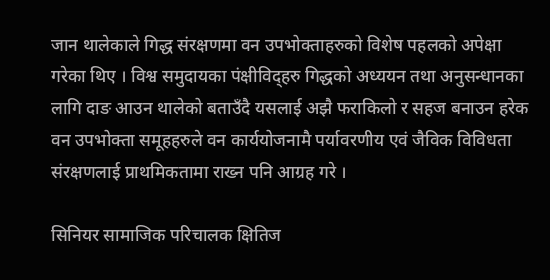जान थालेकाले गिद्ध संरक्षणमा वन उपभोक्ताहरुको विशेष पहलको अपेक्षा गरेका थिए । विश्व समुदायका पंक्षीविद्हरु गिद्धको अध्ययन तथा अनुसन्धानका लागि दाङ आउन थालेको बताउँदै यसलाई अझै फराकिलो र सहज बनाउन हरेक वन उपभोक्ता समूहहरुले वन कार्ययोजनामै पर्यावरणीय एवं जैविक विविधता संरक्षणलाई प्राथमिकतामा राख्न पनि आग्रह गरे ।

सिनियर सामाजिक परिचालक क्षितिज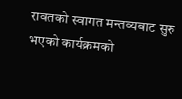रावतको स्वागत मन्तव्यबाट सुरु भएको कार्यक्रमको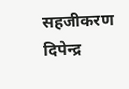सहजीकरण दिपेन्द्र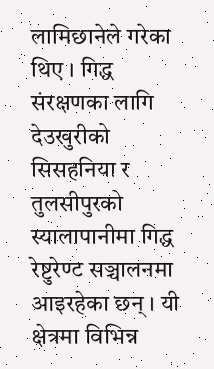लामिछानेले गरेका थिए । गिद्ध संरक्षणका लागि देउखुरीको सिसहनिया र तुलसीपुरको स्यालापानीमा गिद्ध रेष्टुरेण्ट सञ्चालनमा आइरहेका छन् । यी क्षेत्रमा विभिन्न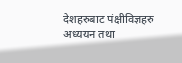देशहरुबाट पंक्षीविज्ञहरु अध्ययन तथा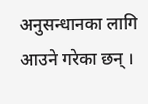अनुसन्धानका लागि आउने गरेका छन् ।